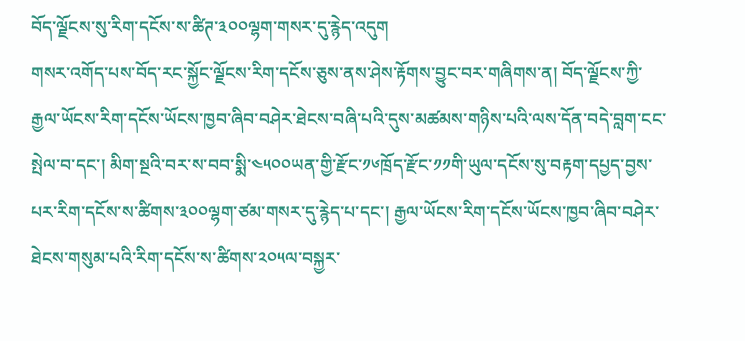བོད་ལྗོངས་སུ་རིག་དངོས་ས་ཚིཊ་༣༠༠ལྷག་གསར་དུ་རྙེད་འདུག
གསར་འགོད་པས་བོད་རང་སྐྱོང་ལྗོངས་རིག་དངོས་ཅུས་ནས་ཤེས་རྟོགས་བྱུང་བར་གཞིགས་ན། བོད་ལྗོངས་ཀྱི་རྒྱལ་ཡོངས་རིག་དངོས་ཡོངས་ཁྱབ་ཞིབ་བཤེར་ཐེངས་བཞི་པའི་དུས་མཚམས་གཉིས་པའི་ལས་དོན་བདེ་བླག་ངང་སྤེལ་བ་དང་། མིག་སྔའི་བར་ས་བབ་སྨི་༤༥༠༠ཡན་གྱི་རྫོང་༡༦ཁྲོད་རྫོང་༡༡གི་ཡུལ་དངོས་སུ་བརྟག་དཔྱད་བྱས་པར་རིག་དངོས་ས་ཚིགས་༣༠༠ལྷག་ཙམ་གསར་དུ་རྙེད་པ་དང་། རྒྱལ་ཡོངས་རིག་དངོས་ཡོངས་ཁྱབ་ཞིབ་བཤེར་ཐེངས་གསུམ་པའི་རིག་དངོས་ས་ཚིགས་༢༠༥ལ་བསྐྱར་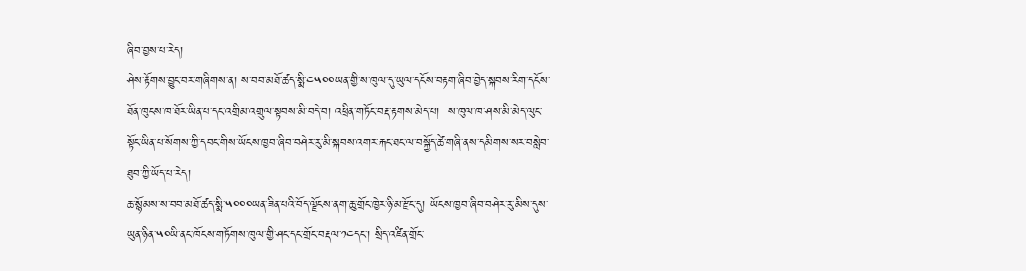ཞིབ་བྱས་པ་རེད།
ཤེས་རྟོགས་བྱུང་བར་གཞིགས་ན། ས་བབ་མཐོ་ཚད་སྨི་༤༥༠༠ཡན་གྱི་ས་ཁུལ་དུ་ཡུལ་དངོས་བརྟག་ཞིབ་བྱེད་སྐབས་རིག་དངོས་ཐོན་ཁུངས་ཁ་ཐོར་ཡིན་པ་དང་འགྲིམ་འགྲུལ་སྟབས་མི་བདེ་བ། འཕྲིན་གཏོང་བརྡ་རྟགས་མེད་པ།  ས་ཁུལ་ཁ་ཤས་མི་མེད་ལུང་སྟོང་ཡིན་པ་སོགས་ཀྱི་དབང་གིས་ཡོངས་ཁྱབ་ཞིབ་བཤེར་རུ་མི་སྐབས་འགར་རྐང་ཐང་ལ་བསྐྱོད་ཚེ་གཞི་ནས་དམིགས་སར་བསླེབ་ཐུབ་ཀྱི་ཡོད་པ་རེད།
ཆ་སྙོམས་ས་བབ་མཐོ་ཚད་སྨི་༥༠༠༠ཡན་ཟིན་པའི་བོད་ལྗོངས་ནག་ཆུ་གྲོང་ཁྱེར་ཉི་མ་རྫོང་དུ། ཡོངས་ཁྱབ་ཞིབ་བཤེར་རུ་མིས་དུས་ཡུན་ཉིན་༥༠ཡི་ནང་ཁོངས་གཏོགས་ཁུལ་གྱི་ཤང་དང་གྲོང་བརྡལ་༡༤དང་། སྲིད་འཛིན་གྲོང་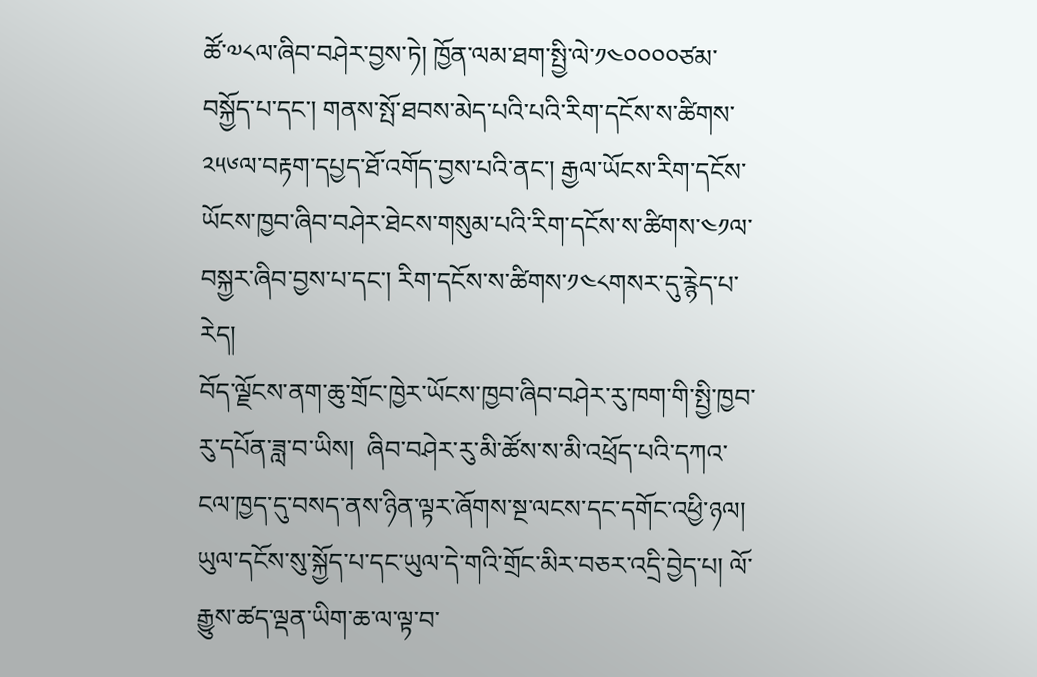ཚོ་༧༨ལ་ཞིབ་བཤེར་བྱས་ཏེ། ཁྱོན་ལམ་ཐག་སྤྱི་ལེ་༡༤༠༠༠༠ཙམ་བསྐྱོད་པ་དང་། གནས་སྤོ་ཐབས་མེད་པའི་པའི་རིག་དངོས་ས་ཚིགས་༢༥༦ལ་བརྟག་དཔྱད་ཐོ་འགོད་བྱས་པའི་ནང་། རྒྱལ་ཡོངས་རིག་དངོས་ཡོངས་ཁྱབ་ཞིབ་བཤེར་ཐེངས་གསུམ་པའི་རིག་དངོས་ས་ཚིགས་༤༡ལ་བསྐྱར་ཞིབ་བྱས་པ་དང་། རིག་དངོས་ས་ཚིགས་༡༤༨གསར་དུ་རྙེད་པ་རེད།
བོད་ལྗོངས་ནག་ཆུ་གྲོང་ཁྱེར་ཡོངས་ཁྱབ་ཞིབ་བཤེར་རུ་ཁག་གི་སྤྱི་ཁྱབ་རུ་དཔོན་ཟླ་བ་ཡིས།  ཞིབ་བཤེར་རུ་མི་ཚོས་ས་མི་འཕྲོད་པའི་དཀའ་ངལ་ཁྱད་དུ་བསད་ནས་ཉིན་ལྟར་ཞོགས་སྔ་ལངས་དང་དགོང་འཕྱི་ཉལ། ཡུལ་དངོས་སུ་སྐྱོད་པ་དང་ཡུལ་དེ་གའི་གྲོང་མིར་བཅར་འདྲི་བྱེད་པ། ལོ་རྒྱུས་ཚད་ལྡན་ཡིག་ཆ་ལ་ལྟ་བ་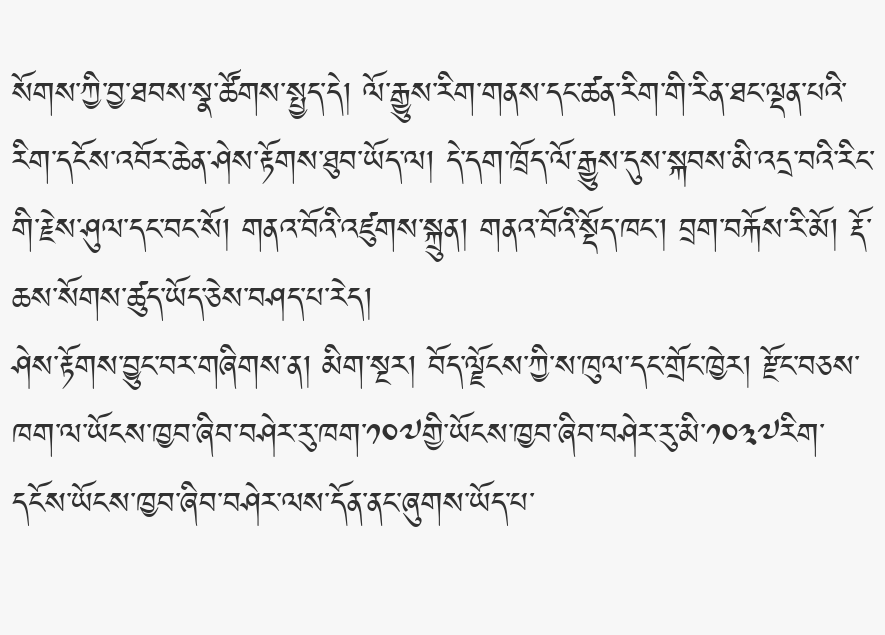སོགས་ཀྱི་བྱ་ཐབས་སྣ་ཚོགས་སྤྱད་དེ། ལོ་རྒྱུས་རིག་གནས་དང་ཚན་རིག་གི་རིན་ཐང་ལྡན་པའི་རིག་དངོས་འབོར་ཆེན་ཤེས་རྟོགས་ཐུབ་ཡོད་ལ། དེ་དག་ཁྲོད་ལོ་རྒྱུས་དུས་སྐབས་མི་འདྲ་བའི་རིང་གི་རྗེས་ཤུལ་དང་བང་སོ། གནའ་བོའི་འཛུགས་སྐྲུན། གནའ་བོའི་སྡོད་ཁང་། བྲག་བརྐོས་རི་མོ། རྡོ་ཆས་སོགས་ཚུད་ཡོད་ཅེས་བཤད་པ་རེད།
ཤེས་རྟོགས་བྱུང་བར་གཞིགས་ན། མིག་སྔར། བོད་ལྗོངས་ཀྱི་ས་ཁུལ་དང་གྲོང་ཁྱེར། རྫོང་བཅས་ཁག་ལ་ཡོངས་ཁྱབ་ཞིབ་བཤེར་རུ་ཁག་༡༠༧གྱི་ཡོངས་ཁྱབ་ཞིབ་བཤེར་རུ་མི་༡༠༣༧རིག་དངོས་ཡོངས་ཁྱབ་ཞིབ་བཤེར་ལས་དོན་ནང་ཞུགས་ཡོད་པ་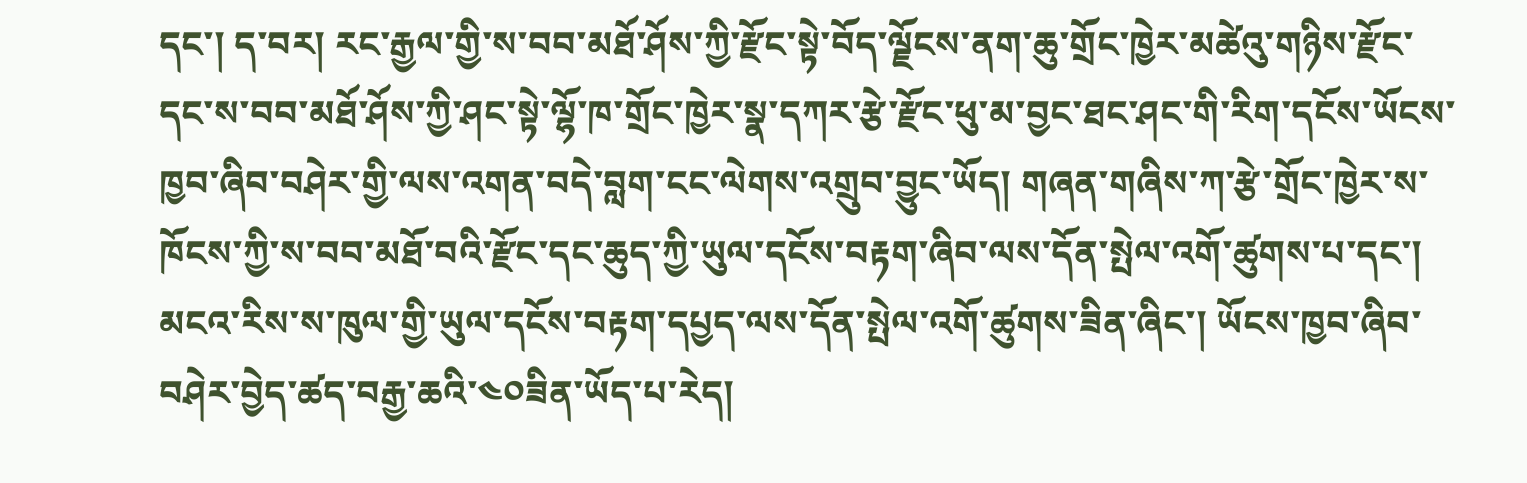དང་། ད་བར། རང་རྒྱལ་གྱི་ས་བབ་མཐོ་ཤོས་ཀྱི་རྫོང་སྟེ་བོད་ལྗོངས་ནག་ཆུ་གྲོང་ཁྱེར་མཚེའུ་གཉིས་རྫོང་དང་ས་བབ་མཐོ་ཤོས་ཀྱི་ཤང་སྟེ་ལྷོ་ཁ་གྲོང་ཁྱེར་སྣ་དཀར་རྩེ་རྫོང་ཕུ་མ་བྱང་ཐང་ཤང་གི་རིག་དངོས་ཡོངས་ཁྱབ་ཞིབ་བཤེར་གྱི་ལས་འགན་བདེ་བླག་ངང་ལེགས་འགྲུབ་བྱུང་ཡོད། གཞན་གཞིས་ཀ་རྩེ་གྲོང་ཁྱེར་ས་ཁོངས་ཀྱི་ས་བབ་མཐོ་བའི་རྫོང་དང་ཆུད་ཀྱི་ཡུལ་དངོས་བརྟག་ཞིབ་ལས་དོན་སྤེལ་འགོ་ཚུགས་པ་དང་། མངའ་རིས་ས་ཁུལ་གྱི་ཡུལ་དངོས་བརྟག་དཔྱད་ལས་དོན་སྤེལ་འགོ་ཚུགས་ཟིན་ཞིང་། ཡོངས་ཁྱབ་ཞིབ་བཤེར་བྱེད་ཚད་བརྒྱ་ཆའི་༤༠ཟིན་ཡོད་པ་རེད།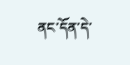ནང་དོན་དེ་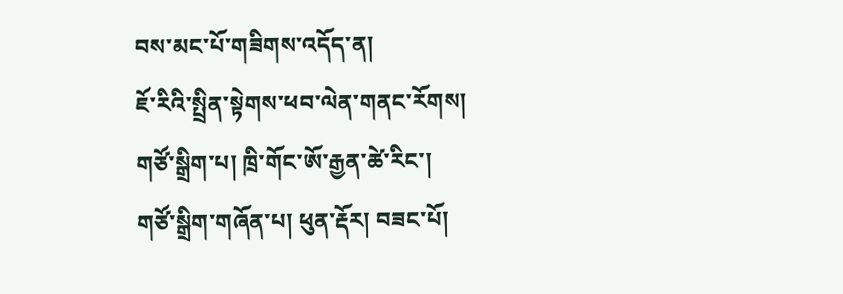བས་མང་པོ་གཟིགས་འདོད་ན།
ཇོ་རིའི་སྤྲིན་སྟེགས་ཕབ་ལེན་གནང་རོགས།
གཙོ་སྒྲིག་པ། ཁྲི་གོང་ཨོ་རྒྱན་ཚེ་རིང་།
གཙོ་སྒྲིག་གཞོན་པ། ཕུན་རྡོར། བཟང་པོ།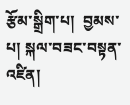རྩོམ་སྒྲིག་པ།  བྱམས་པ། སྐལ་བཟང་བསྟན་འཛིན།